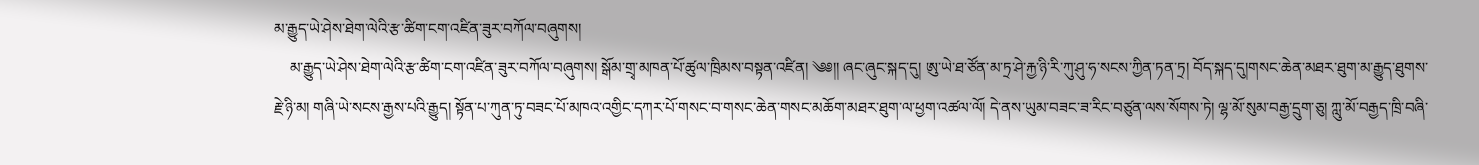མ་རྒྱུད་ཡེ་ཤེས་ཐེག་ལེའི་རྩ་ཚིག་ངག་འཛིན་ཟུར་བཀོལ་བཞུགས།
    མ་རྒྱུད་ཡེ་ཤེས་ཐེག་ལེའི་རྩ་ཚིག་ངག་འཛིན་ཟུར་བཀོལ་བཞུགས། སྒོམ་གྲྭ་མཁན་པོ་ཚུལ་ཁྲིམས་བསྟན་འཛིན། ༄༅།། ཞང་ཞུང་སྐད་དུ། ཨུ་ཡེ་ཐ་ཙོན་མ་ཏྲ་ཤེ་རྐྱ་ཉི་རི་ཀུ་ཤུ་ཧ་སངས་ཀྱིན་ཏན་ཏྲ། བོད་སྐད་དུ།གསང་ཆེན་མཐར་ཐུག་མ་རྒྱུད་ཐུགས་རྗེ་ཉི་མ། གཞི་ཡེ་སངས་རྒྱས་པའི་རྒྱུད། སྟོན་པ་ཀུན་ཏུ་བཟང་པོ་མཁའ་འགྱིང་དཀར་པོ་གསང་བ་གསང་ཆེན་གསང་མཆོག་མཐར་ཐུག་ལ་ཕྱག་འཚལ་ལོ། དེ་ནས་ཡུམ་བཟང་ཟ་རིང་བཙུན་ལས་སོགས་ཏེ། ལྷ་མོ་སུམ་བརྒྱ་དྲུག་ཅུ། ཀླུ་མོ་བརྒྱད་ཁྲི་བཞི་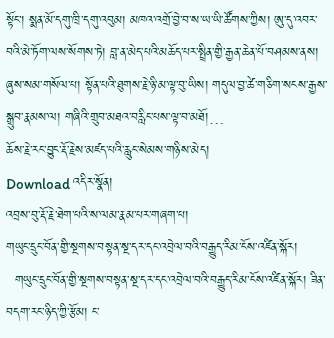སྟོང་། སྨན་མོ་དགུ་ཁྲི་དགུ་འབུམ། མཁའ་འགྲོ་བྱེ་བ་ས་ཡ་ཡི་ཚོགས་ཀྱིས། ཨུ་དུ་འབར་བའི་མེ་ཏོག་ལས་སོགས་ཏེ། བླ་ན་མེད་པའི་མཆོད་པར་སྤྲིན་གྱི་རྒྱན་ཆེན་པོ་བཤམས་ནས། ཞུས་སམ་གསོལ་པ། སྟོན་པའི་ཐུགས་རྗེ་ཉི་མ་ལྟ་བུ་ཡིས། གདུལ་བྱ་ཚེ་གཅིག་སངས་རྒྱས་སྒྲུབ་རྣམས་ལ། གཞིའི་གྲུབ་མཐའ་བརླིང་པས་ལྟ་བ་མཐོ།…
ཆོས་རྗེ་རང་བྱུང་རྡོ་རྗེས་མཛད་པའི་རླུང་སེམས་གཉིས་མེད།
Download འདིར་སྣོན།
འབྲས་བུ་རྡོ་རྗེ་ཐེག་པའི་ས་ལམ་རྣམ་པར་གཞག་པ།
གཡུང་དྲུང་བོན་གྱི་སྔགས་བསྟན་སྔ་དར་དང་འབྲེལ་བའི་བརྒྱུད་རིམ་ངོས་འཛིན་སྐོར།
  གཡུང་དྲུང་བོན་གྱི་སྔགས་བསྟན་སྔ་དར་དང་འབྲེལ་བའི་བརྒྱུད་རིམ་ངོས་འཛིན་སྐོར། ཟིན་བདག་རང་ཉིད་ཀྱི་རྩོམ། ང་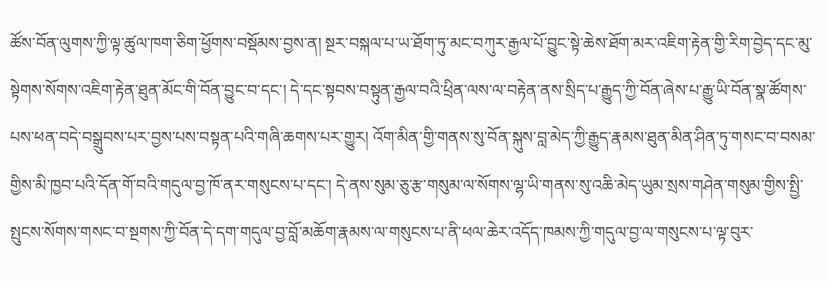ཚོས་བོན་ལུགས་ཀྱི་ལྟ་ཚུལ་ཁག་ཅིག་ཕྱོགས་བསྡོམས་བྱས་ན། སྔར་བསྐལ་པ་ཡ་ཐོག་ཏུ་མང་བཀུར་རྒྱལ་པོ་བྱུང་སྟེ་ཆེས་ཐོག་མར་འཇིག་རྟེན་གྱི་རིག་བྱེད་དང་མུ་སྟེགས་སོགས་འཇིག་རྟེན་ཐུན་མོང་གི་བོན་བྱུང་བ་དང་། དེ་དང་སྟབས་བསྟུན་རྒྱལ་བའི་ཕྲིན་ལས་ལ་བརྟེན་ནས་སྲིད་པ་རྒྱུད་ཀྱི་བོན་ཞེས་པ་རྒྱུ་ཡི་བོན་སྣ་ཚོགས་པས་ཕན་བདེ་བསྒྲུབས་པར་བྱས་པས་བསྟན་པའི་གཞི་ཆགས་པར་གྱུར། འོག་མིན་གྱི་གནས་སུ་བོན་སྐུས་བླ་མེད་ཀྱི་རྒྱུད་རྣམས་ཐུན་མིན་ཤིན་ཏུ་གསང་བ་བསམ་གྱིས་མི་ཁྱབ་པའི་དོན་གོ་བའི་གདུལ་བྱ་ཁོ་ནར་གསུངས་པ་དང་། དེ་ནས་སུམ་ཅུ་རྩ་གསུམ་ལ་སོགས་ལྷ་ཡི་གནས་སུ་འཆི་མེད་ཡུམ་སྲས་གཤེན་གསུམ་གྱིས་སྤྱི་སྤུངས་སོགས་གསང་བ་སྔགས་ཀྱི་བོན་དེ་དག་གདུལ་བྱ་བློ་མཆོག་རྣམས་ལ་གསུངས་པ་ནི་ཕལ་ཆེར་འདོད་ཁམས་ཀྱི་གདུལ་བྱ་ལ་གསུངས་པ་ལྟ་བུར་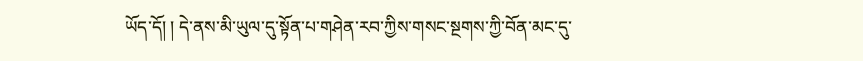ཡོད་དོ། ། དེ་ནས་མི་ཡུལ་དུ་སྟོན་པ་གཤེན་རབ་ཀྱིས་གསང་སྔགས་ཀྱི་བོན་མང་དུ་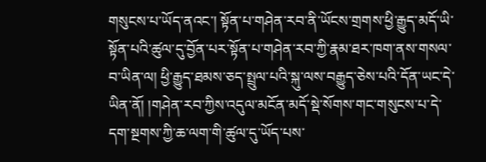གསུངས་པ་ཡོད་ནའང་། སྟོན་པ་གཤེན་རབ་ནི་ཡོངས་གྲགས་ཕྱི་རྒྱུད་མདོ་ཡི་སྟོན་པའི་ཚུལ་དུ་བྱོན་པར་སྟོན་པ་གཤེན་རབ་ཀྱི་རྣམ་ཐར་ཁག་ནས་གསལ་བ་ཡིན་ལ། ཕྱི་རྒྱུད་ཐམས་ཅད་སྤྲུལ་པའི་སྐུ་ལས་བརྒྱུད་ཅེས་པའི་དོན་ཡང་དེ་ཡིན་ནོ། །གཤེན་རབ་ཀྱིས་འདུལ་མངོན་མདོ་སྡེ་སོགས་གང་གསུངས་པ་དེ་དག་སྔགས་ཀྱི་ཆ་ལག་གི་ཚུལ་དུ་ཡོད་པས་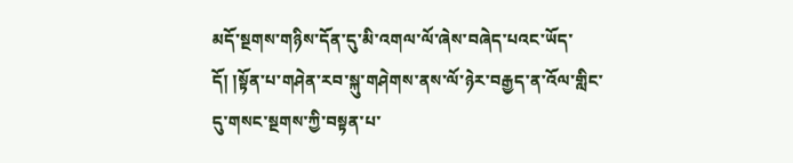མདོ་སྔགས་གཉིས་དོན་དུ་མི་འགལ་ལོ་ཞེས་བཞེད་པའང་ཡོད་དོ། །སྟོན་པ་གཤེན་རབ་སྐུ་གཤེགས་ནས་ལོ་ཉེར་བརྒྱད་ན་འོལ་གླིང་དུ་གསང་སྔགས་ཀྱི་བསྟན་པ་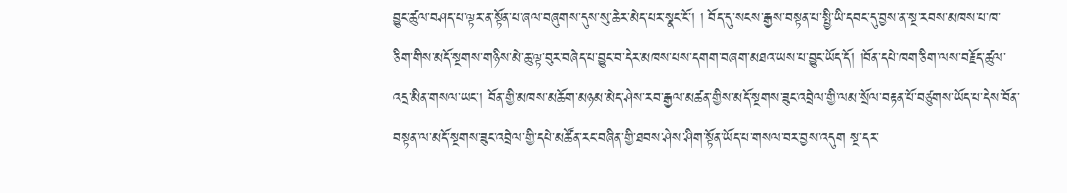བྱུང་ཚུལ་བཤད་པ་ལྟར་ན་སྟོན་པ་ཞལ་བཞུགས་དུས་སུ་ཆེར་མེད་པར་སྣང་ངོ་། ། བོད་དུ་སངས་རྒྱས་བསྟན་པ་སྤྱི་ཡི་དབང་དུ་བྱས་ན་སྔ་རབས་མཁས་པ་ཁ་ཅིག་གིས་མདོ་སྔགས་གཉིས་མེ་ཆུ་ལྟ་བུར་བཞེད་པ་བྱུང་བ་དེར་མཁས་པས་དགག་བཞག་མཐའ་ཡས་པ་བྱུང་ཡོད་དོ། །བོན་དཔེ་ཁག་ཅིག་ལས་བརྗོད་ཚུལ་འདྲ་མིན་གསལ་ཡང་། བོན་གྱི་མཁས་མཆོག་མཉམ་མེད་ཤེས་རབ་རྒྱལ་མཚན་གྱིས་མདོ་སྔགས་ཟུང་འབྲེལ་གྱི་ལམ་སྲོལ་བརྟན་པོ་བཙུགས་ཡོད་པ་དེས་བོན་བསྟན་ལ་མདོ་སྔགས་ཟུང་འབྲེལ་གྱི་དཔེ་མཚོན་རང་བཞིན་གྱི་ཐབས་ཤེས་ཤིག་སྟོན་ཡོད་པ་གསལ་བར་བྱས་འདུག སྔ་དར་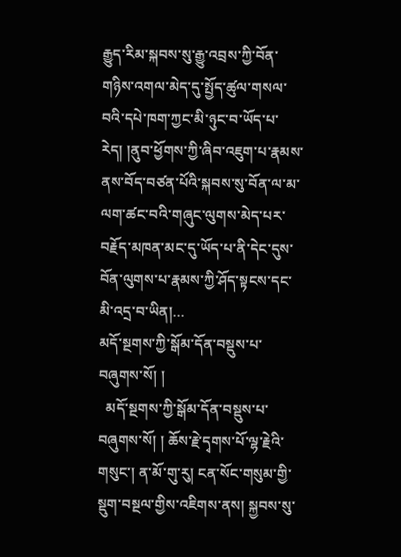རྒྱུད་རིམ་སྐབས་སུ་རྒྱུ་འབྲས་ཀྱི་བོན་གཉིས་འགལ་མེད་དུ་སྤྱོད་ཚུལ་གསལ་བའི་དཔེ་ཁག་ཀྱང་མི་ཉུང་བ་ཡོད་པ་རེད། །ནུབ་ཕྱོགས་ཀྱི་ཞིབ་འཇུག་པ་རྣམས་ནས་བོད་བཙན་པོའི་སྐབས་སུ་བོན་ལ་མ་ལག་ཚང་བའི་གཞུང་ལུགས་མེད་པར་བརྗོད་མཁན་མང་དུ་ཡོད་པ་ནི་དེང་དུས་བོན་ལུགས་པ་རྣམས་ཀྱི་ཤོད་སྟངས་དང་མི་འདྲ་བ་ཡིན།…
མདོ་སྔགས་ཀྱི་སྒོམ་དོན་བསྡུས་པ་བཞུགས་སོ། །
  མདོ་སྔགས་ཀྱི་སྒོམ་དོན་བསྡུས་པ་བཞུགས་སོ། ། ཆོས་རྗེ་དྭགས་པོ་ལྷ་རྗེའི་གསུང་། ན་མོ་གུ་རུ། ངན་སོང་གསུམ་གྱི་སྡུག་བསྔལ་གྱིས་འཇིགས་ནས། སྐྱབས་སུ་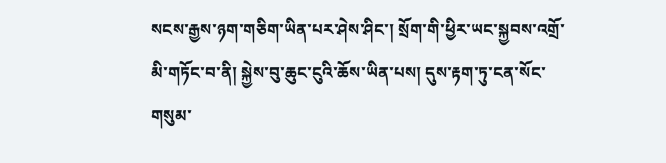སངས་རྒྱས་ཉག་གཅིག་ཡིན་པར་ཤེས་ཤིང་། སྲོག་གི་ཕྱིར་ཡང་སྐྱབས་འགྲོ་མི་གཏོང་བ་ནི། སྐྱེས་བུ་ཆུང་ངུའི་ཆོས་ཡིན་པས། དུས་རྟག་ཏུ་ངན་སོང་གསུམ་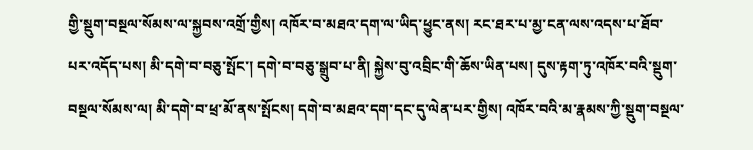གྱི་སྡུག་བསྔལ་སོམས་ལ་སྐྱབས་འགྲོ་གྱིས། འཁོར་བ་མཐའ་དག་ལ་ཡིད་ཕྱུང་ནས། རང་ཐར་པ་མྱ་ངན་ལས་འདས་པ་ཐོབ་པར་འདོད་པས། མི་དགེ་བ་བཅུ་སྤོང་། དགེ་བ་བཅུ་སྒྲུབ་པ་ནི། སྐྱེས་བུ་འབྲིང་གི་ཆོས་ཡིན་པས། དུས་རྟག་ཏུ་འཁོར་བའི་སྡུག་བསྔལ་སོམས་ལ། མི་དགེ་བ་ཕྲ་མོ་ནས་སྤོངས། དགེ་བ་མཐའ་དག་དང་དུ་ལེན་པར་གྱིས། འཁོར་བའི་མ་རྣམས་ཀྱི་སྡུག་བསྔལ་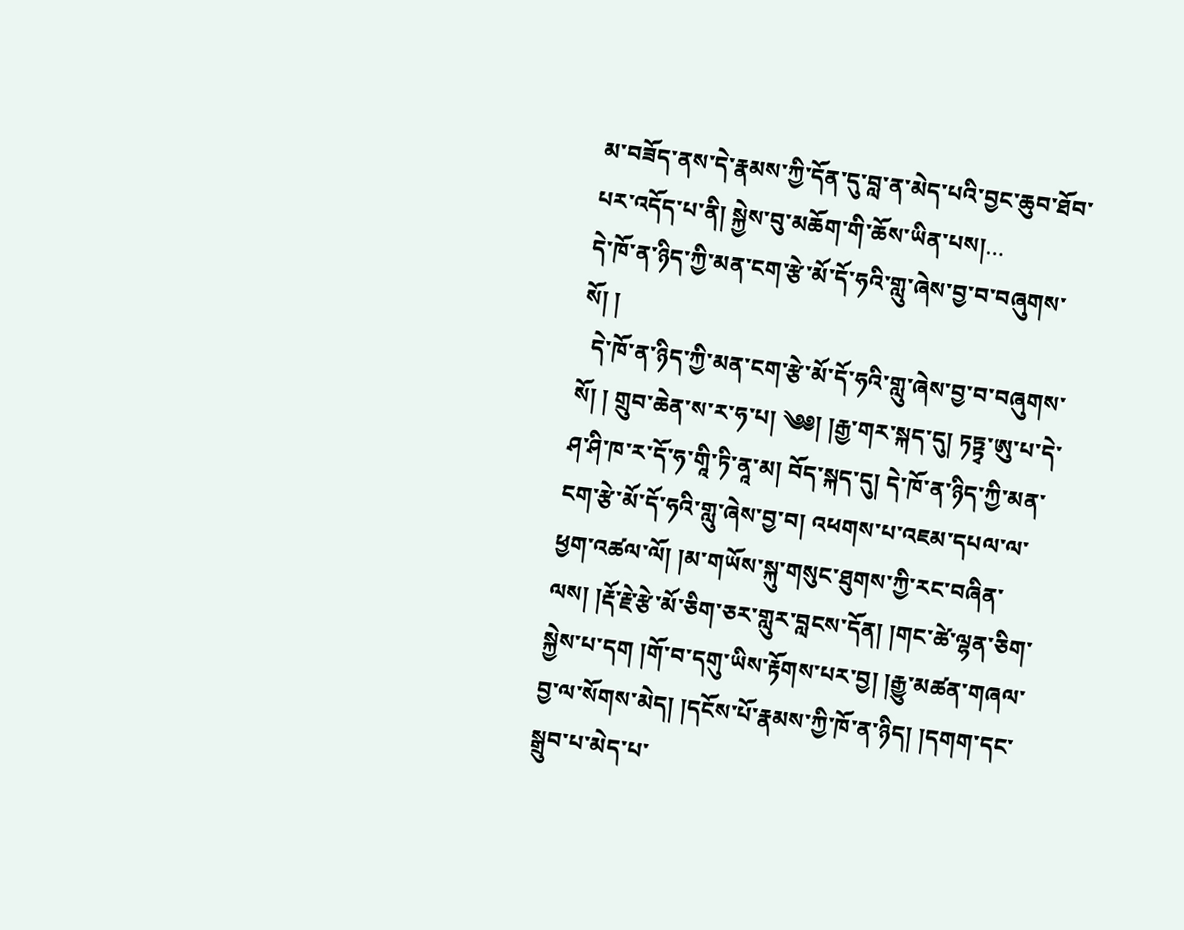མ་བཟོད་ནས་དེ་རྣམས་ཀྱི་དོན་དུ་བླ་ན་མེད་པའི་བྱང་ཆུབ་ཐོབ་པར་འདོད་པ་ནི། སྐྱེས་བུ་མཆོག་གི་ཆོས་ཡིན་པས།…
དེ་ཁོ་ན་ཉིད་ཀྱི་མན་ངག་རྩེ་མོ་དོ་ཧའི་གླུ་ཞེས་བྱ་བ་བཞུགས་སོ། །
  དེ་ཁོ་ན་ཉིད་ཀྱི་མན་ངག་རྩེ་མོ་དོ་ཧའི་གླུ་ཞེས་བྱ་བ་བཞུགས་སོ། ། གྲུབ་ཆེན་ས་ར་ཧ་པ། ༄༅། །རྒྱ་གར་སྐད་དུ། ཏཏྟྭ་ཨུ་པ་དེ་ཤ་ཤི་ཁ་ར་དོ་ཧ་གཱི་ཏི་ནཱ་མ། བོད་སྐད་དུ། དེ་ཁོ་ན་ཉིད་ཀྱི་མན་ངག་རྩེ་མོ་དོ་ཧའི་གླུ་ཞེས་བྱ་བ། འཕགས་པ་འཇམ་དཔལ་ལ་ཕྱག་འཚལ་ལོ། །མ་གཡོས་སྐུ་གསུང་ཐུགས་ཀྱི་རང་བཞིན་ལས། །རྡོ་རྗེ་རྩེ་མོ་ཅིག་ཅར་གླུར་བླངས་དོན། །གང་ཚེ་ལྷན་ཅིག་སྐྱེས་པ་དག །གོ་བ་དགུ་ཡིས་རྟོགས་པར་བྱ། །རྒྱུ་མཚན་གཞལ་བྱ་ལ་སོགས་མེད། །དངོས་པོ་རྣམས་ཀྱི་ཁོ་ན་ཉིད། །དགག་དང་སྒྲུབ་པ་མེད་པ་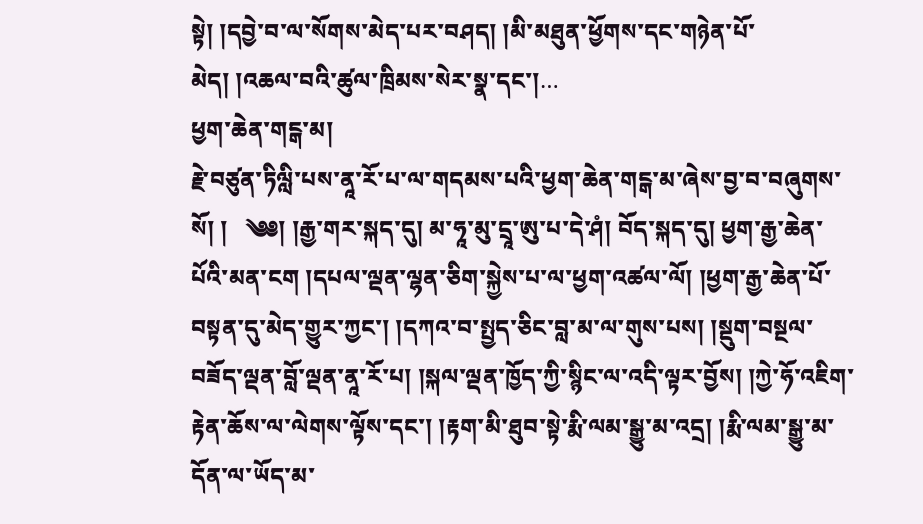སྟེ། །དབྱེ་བ་ལ་སོགས་མེད་པར་བཤད། །མི་མཐུན་ཕྱོགས་དང་གཉེན་པོ་མེད། །འཆལ་བའི་ཚུལ་ཁྲིམས་སེར་སྣ་དང་།…
ཕྱག་ཆེན་གངྒ་མ།
རྗེ་བཙུན་ཏིལླི་པས་ནཱ་རོ་པ་ལ་གདམས་པའི་ཕྱག་ཆེན་གངྒ་མ་ཞེས་བྱ་བ་བཞུགས་སོ། །   ༄༅། །རྒྱ་གར་སྐད་དུ། མ་ཧཱ་མུ་དྲཱ་ཨུ་པ་དེ་ཤཾ། བོད་སྐད་དུ། ཕྱག་རྒྱ་ཆེན་པོའི་མན་ངག །དཔལ་ལྡན་ལྷན་ཅིག་སྐྱེས་པ་ལ་ཕྱག་འཚལ་ལོ། །ཕྱག་རྒྱ་ཆེན་པོ་བསྟན་དུ་མེད་གྱུར་ཀྱང་། །དཀའ་བ་སྤྱད་ཅིང་བླ་མ་ལ་གུས་པས། །སྡུག་བསྔལ་བཟོད་ལྡན་བློ་ལྡན་ནཱ་རོ་པ། །སྐལ་ལྡན་ཁྱོད་ཀྱི་སྙིང་ལ་འདི་ལྟར་བྱོས། །ཀྱེ་ཧོ་འཇིག་རྟེན་ཆོས་ལ་ལེགས་ལྟོས་དང་། །རྟག་མི་ཐུབ་སྟེ་རྨི་ལམ་སྒྱུ་མ་འདྲ། །རྨི་ལམ་སྒྱུ་མ་དོན་ལ་ཡོད་མ་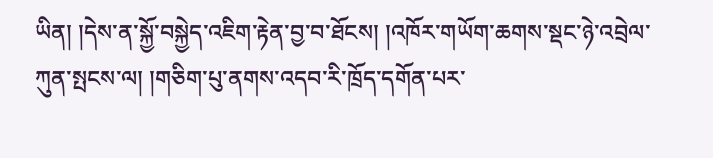ཡིན། །དེས་ན་སྐྱོ་བསྐྱེད་འཇིག་རྟེན་བྱ་བ་ཐོངས། །འཁོར་གཡོག་ཆགས་སྡང་ཉེ་འབྲེལ་ཀུན་སྤངས་ལ། །གཅིག་པུ་ནགས་འདབ་རི་ཁྲོད་དགོན་པར་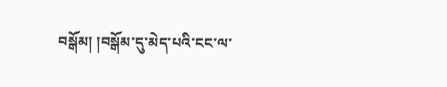བསྒོམ། །བསྒོམ་དུ་མེད་པའི་ངང་ལ་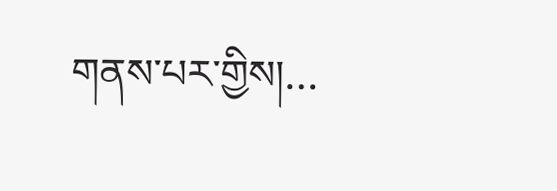གནས་པར་གྱིས།…